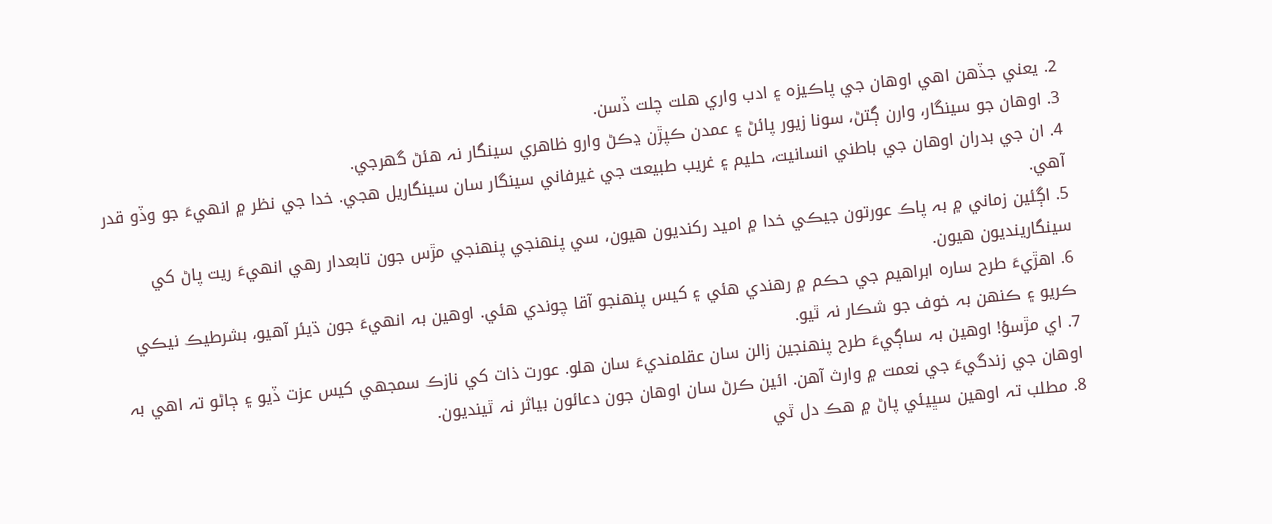2. يعني جڏھن اھي اوھان جي پاڪيزہ ۽ ادب واري ھلت چلت ڏسن.
3. اوھان جو سينگار، وارن ڳتڻ، سونا زيور پائڻ ۽ عمدن ڪپڙن ڍڪڻ وارو ظاھري سينگار نہ ھئڻ گھرجي.
4. ان جي بدران اوھان جي باطني انسانيت، حليم ۽ غريب طبيعت جي غيرفاني سينگار سان سينگاريل ھجي. خدا جي نظر ۾ انھيءَ جو وڏو قدر آھي.
5. اڳئين زماني ۾ بہ پاڪ عورتون جيڪي خدا ۾ اميد رکنديون ھيون، سي پنھنجي پنھنجي مڙس جون تابعدار رھي انھيءَ ريت پاڻ کي سينگارينديون ھيون.
6. اھڙيءَ طرح سارہ ابراھيم جي حڪم ۾ رھندي ھئي ۽ کيس پنھنجو آقا چوندي ھئي. اوھين بہ انھيءَ جون ڌيئر آھيو، بشرطيڪ نيڪي ڪريو ۽ ڪنھن بہ خوف جو شڪار نہ ٿيو.
7. اي مڙسؤ! اوھين بہ ساڳيءَ طرح پنھنجين زالن سان عقلمنديءَ سان ھلو. عورت ذات کي نازڪ سمجھي کيس عزت ڏيو ۽ ڄاڻو تہ اھي بہ اوھان جي زندگيءَ جي نعمت ۾ وارث آھن. ائين ڪرڻ سان اوھان جون دعائون بياثر نہ ٿينديون.
8. مطلب تہ اوھين سڀيئي پاڻ ۾ ھڪ دل ٿي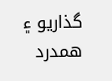گذاريو ۽ ھمدرد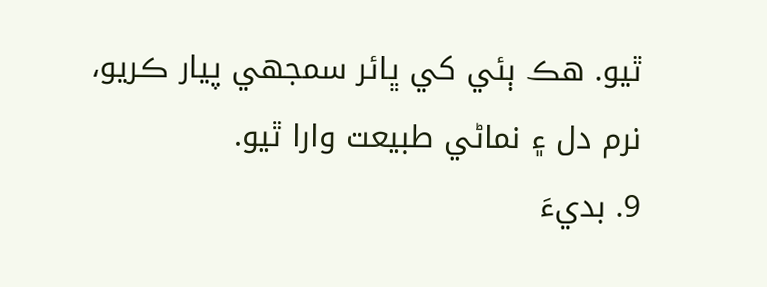ٿيو. ھڪ ٻئي کي ڀائر سمجھي پيار ڪريو، نرم دل ۽ نماڻي طبيعت وارا ٿيو.
9. بديءَ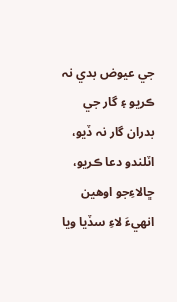جي عيوض بدي نہ ڪريو ۽ گار جي بدران گار نہ ڏيو، اٽلندو دعا ڪريو، ڇالاءِجو اوھين انھيءَ لاءِ سڏيا ويا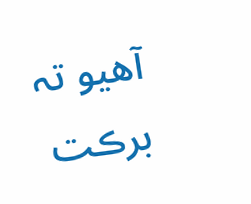آھيو تہ برڪت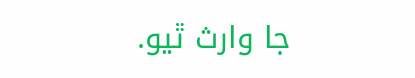جا وارث ٿيو.